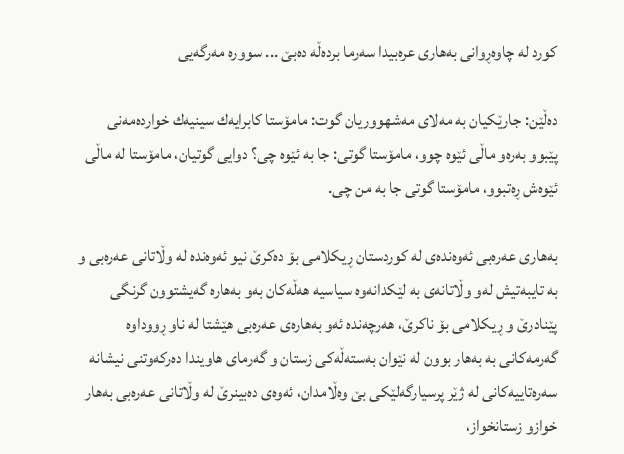كورد له‌ چاوه‌ڕوانی به‌هاری عره‌بیدا سه‌رما برده‌ڵه‌ ده‌بێ ... سووره‌ مه‌رگه‌یی

ده‌ڵێن: جارێكیان به‌ مه‌لای مه‌شهووریان گوت: مامۆستا كابرایه‌ك سینیه‌ك خوارده‌مه‌نی پێبوو به‌ره‌و ماڵی ئێوه‌ چوو، مامۆستا گوتی: جا به‌ ئێوه‌ چی؟ دوایی گوتیان، مامۆستا له‌ ماڵی ئێوه‌ش ڕه‌تبوو، مامۆستا گوتی جا به‌ من چی.

به‌هاری عه‌ره‌بی ئه‌وه‌نده‌ی له‌ كوردستان ڕیكلامی بۆ ده‌كرێ نیو ئه‌وه‌نده‌ له‌ وڵاتانی عه‌ره‌بی و به‌ تایبه‌تیش له‌و وڵاتانه‌ی به‌ لێكدانه‌وه‌ سیاسیه‌ هه‌ڵه‌كان به‌و به‌هاره‌ گه‌یشتوون گرنگی پێنادرێ و ڕیكلامی بۆ ناكرێ، هه‌رچه‌نده‌ ئه‌و به‌هاره‌ی عه‌ره‌بی هێشتا له‌ ناو ڕووداوه‌ گه‌رمه‌كانی به‌ به‌هار بوون له‌ نێوان به‌سته‌ڵه‌كی زستان و گه‌رمای هاویندا ده‌ركه‌وتنی نیشانه‌ سه‌ره‌تاییه‌كانی له‌ ژێر پرسیارگه‌لێكی بێ وه‌ڵامدان، ئه‌وه‌ی ده‌بینرێ له‌ وڵاتانی عه‌ره‌بی به‌هار خوازو زستانخواز،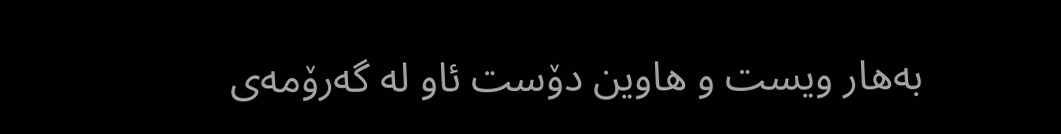به‌هار ویست و هاوین دۆست ئاو له‌ گه‌رۆمه‌ی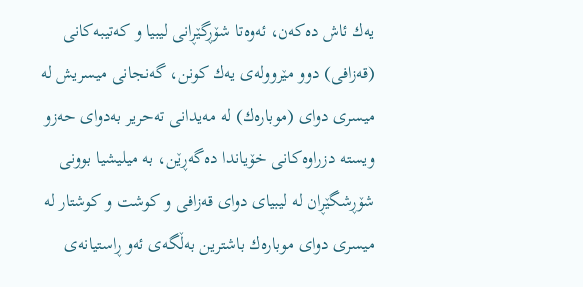یه‌ك ئاش ده‌كه‌ن، ئه‌وه‌تا شۆڕگێڕانی لیبیا و كه‌تیبه‌كانی (قه‌زافی) دوو مێرووله‌ی یه‌ك كونن، گه‌نجانی میسریش له‌ میسری دوای (موباره‌ك) له‌ مه‌یدانی ته‌حریر به‌دوای حه‌زو ویسته‌ دزراوه‌كانی خۆیاندا ده‌گه‌ڕێن، به‌ میلیشیا بوونی شۆڕشگێڕان له‌ لیبیای دوای قه‌زافی و كوشت و كوشتار له‌ میسری دوای موباره‌ك باشترین به‌ڵگه‌ی ئه‌و ڕاستیانه‌ی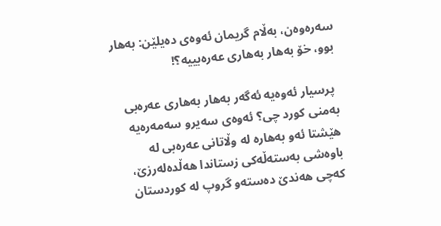سه‌ره‌وه‌ن، به‌ڵام گریمان ئه‌وه‌ی ده‌یلێن: به‌هار بوو، خۆ به‌هار به‌هاری عه‌ره‌بییه‌؟!

 پرسیار ئه‌وه‌یه‌ ئه‌گه‌ر به‌هار به‌هاری عه‌ره‌بی به‌منی كورد چی؟ ئه‌وه‌ی سه‌یرو سه‌مه‌ره‌یه‌ هێشتا ئه‌و به‌هاره‌ له‌ وڵاتانی عه‌ره‌بی له‌ باوه‌شی به‌سته‌ڵه‌كی زستاندا هه‌ڵده‌له‌رزێ، كه‌چی هه‌ندێ ده‌سته‌و گروپ له‌ كوردستان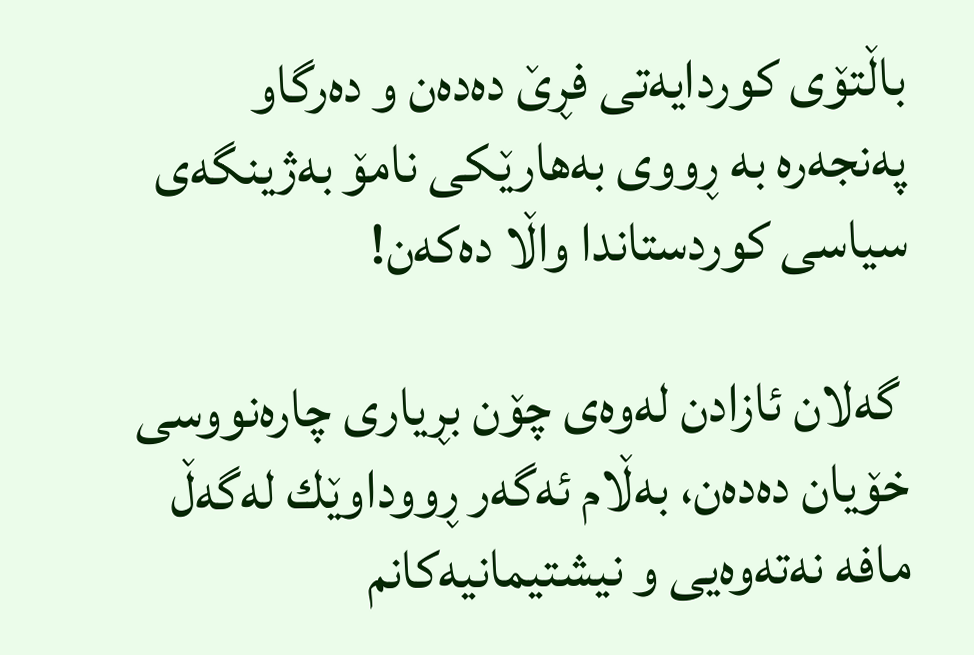باڵتۆی كوردایه‌تی فڕێ ده‌ده‌ن و ده‌رگاو په‌نجه‌ره‌ به‌ ڕووی به‌هارێكی نامۆ به‌ژینگه‌ی سیاسی كوردستاندا واڵا ده‌كه‌ن!

 گه‌لان ئازادن له‌وه‌ی چۆن بڕیاری چاره‌نووسی خۆیان ده‌ده‌ن، به‌ڵام ئه‌گه‌ر ڕووداوێك له‌گه‌ڵ مافه‌ نه‌ته‌وه‌یی و نیشتیمانیه‌كانم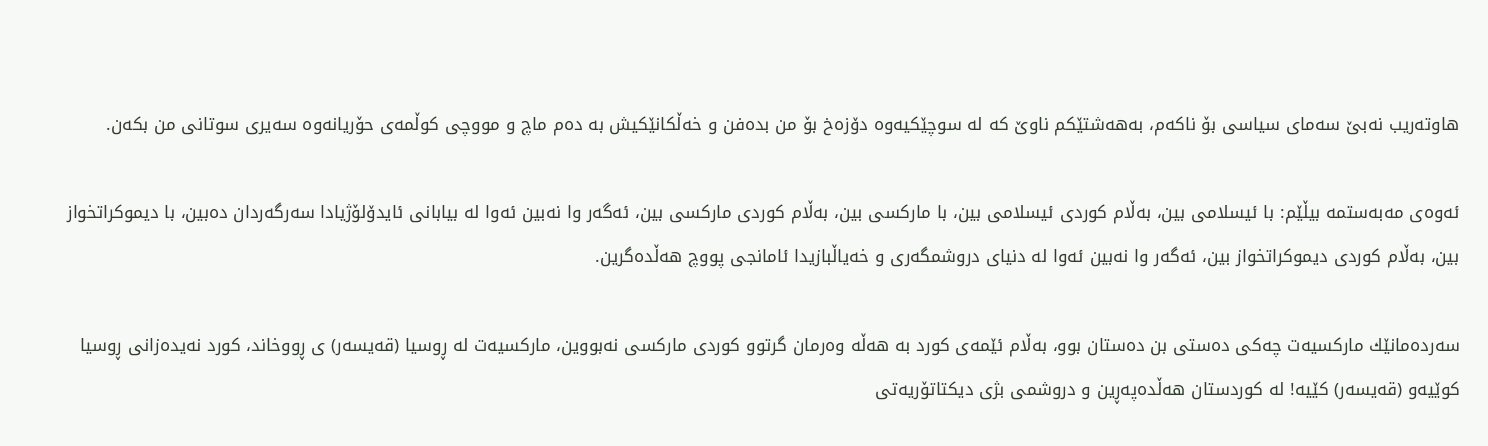هاوته‌ریب نه‌بێ سه‌مای سیاسی بۆ ناكه‌م، به‌هه‌شتێكم ناوێ كه‌ له‌ سوچێكیه‌وه‌ دۆزه‌خ بۆ من بده‌فن و خه‌ڵكانێكیش به‌ ده‌م ماچ و مووچی كوڵمه‌ی حۆریانه‌وه‌ سه‌یری سوتانی من بكه‌ن.

ئه‌وه‌ی مه‌به‌ستمه‌ بیڵێم: با ئیسلامی بین، به‌ڵام كوردی ئیسلامی بین، با ماركسی بین، به‌ڵام كوردی ماركسی بین، ئه‌گه‌ر وا نه‌بین ئه‌وا له‌ بیابانی ئایدۆلۆژیادا سه‌رگه‌ردان ده‌بین، با دیموكراتخواز بین، به‌ڵام كوردی دیموكراتخواز بین، ئه‌گه‌ر وا نه‌بین ئه‌وا له‌ دنیای دروشمگه‌ری و خه‌یاڵبازیدا ئامانجی پووچ هه‌ڵده‌گرین.

سه‌رده‌مانێك ماركسیه‌ت چه‌كی ده‌ستی بن ده‌ستان بوو، به‌ڵام ئێمه‌ی كورد به‌ هه‌ڵه‌ وه‌رمان گرتوو كوردی ماركسی نه‌بووین، ماركسیه‌ت له‌ ڕوسیا (قه‌یسه‌ر) ی ڕووخاند، كورد نه‌یده‌زانی ڕوسیا كوێیه‌و (قه‌یسه‌ر) كێیه‌! له‌ كوردستان هه‌ڵده‌په‌ڕین و دروشمی بژی دیكتاتۆریه‌تی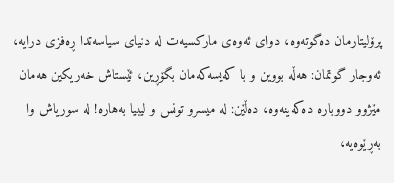پرۆلیتارمان ده‌گوته‌وه‌، دوای ئه‌وه‌ی ماركسیه‌ت له‌ دنیای سیاسه‌تدا ڕه‌فزی درایه‌، ئه‌وجار گوتمان: هه‌ڵه‌ بووین و با كه‌یسه‌كه‌مان بگۆڕین، ئێستاش خه‌ریكین هه‌مان مێژوو دووباره‌ ده‌كه‌ینه‌وه‌، ده‌ڵێن: له‌ میسرو تونس و لیبیا به‌هاره‌! له‌ سوریاش وا به‌ڕێوه‌یه‌،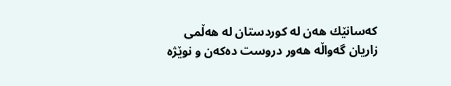كه‌سانێك هه‌ن له‌ كوردستان له‌ هه‌ڵمی زاریان گه‌واڵه‌ هه‌ور دروست ده‌كه‌ن و نوێژه‌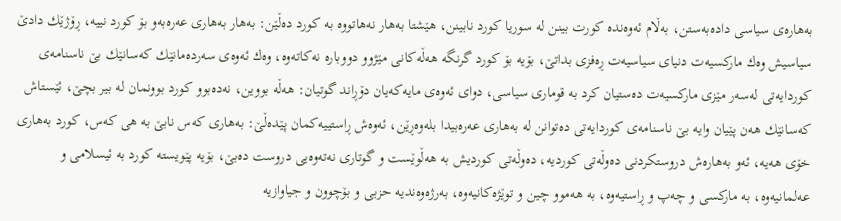به‌هاره‌ی سیاسی داده‌به‌ستن، به‌ڵام ئه‌وه‌نده‌ كورت بینن له‌ سوریا كورد نابینن، هێشتا به‌هار نه‌هاتووه‌ به‌ كورد ده‌ڵێن: به‌هار به‌هاری عه‌ره‌به‌و بۆ كورد نییه‌، ڕۆژێك دادێ سیاسیش وه‌ك ماركسیه‌ت دنیای سیاسیه‌ت ڕه‌فزی بداتێ، بۆیه‌ بۆ كورد گرنگه‌ هه‌ڵه‌كانی مێژوو دووباره‌ نه‌كاته‌وه‌، وه‌ك ئه‌وه‌ی سه‌رده‌مانێك كه‌سانێك بێ ناسنامه‌ی كوردایه‌تی له‌سه‌ر مێزی ماركسیه‌ت ده‌ستیان كرد به‌ قوماری سیاسی، دوای ئه‌وه‌ی مایه‌كه‌یان دۆڕاند گوتیان: هه‌ڵه‌ بووین، نه‌ده‌بوو كورد بوونمان له‌ بیر بچێ، ئێستاش كه‌سانێك هه‌ن پێیان وایه‌ بێ ناسنامه‌ی كوردایه‌تی ده‌توانن له‌ به‌هاری عه‌ره‌بیدا بله‌وه‌ڕێن، ئه‌وه‌ش ڕاستییه‌كمان پێده‌ڵێ: به‌هاری كه‌س نابێ به‌ هی كه‌س، كورد به‌هاری خۆی هه‌یه‌، ئه‌و به‌هاره‌ش دروستكردنی ده‌وڵه‌تی كوردیه‌، ده‌وڵه‌تی كوردیش به‌ هه‌ڵوێست و گوتاری نه‌ته‌وه‌یی دروست ده‌بێ، بۆیه‌ پێویسته‌ كورد به‌ ئیسلامی و عه‌لمانیه‌وه‌، به‌ ماركسی و چه‌پ و ڕاستیه‌وه‌، به‌ هه‌موو چین و توێژه‌كانیه‌وه‌، به‌رژه‌وه‌ندیه‌ حزبی و بۆچوون و جیاوازیه‌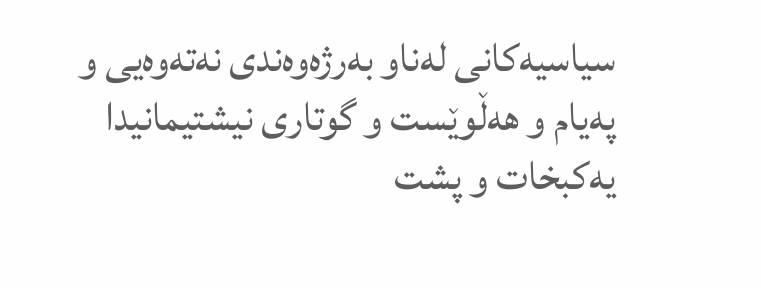سیاسیه‌كانی له‌ناو به‌رژه‌وه‌ندی نه‌ته‌وه‌یی و په‌یام و هه‌ڵوێست و گوتاری نیشتیمانیدا یه‌كبخات و پشت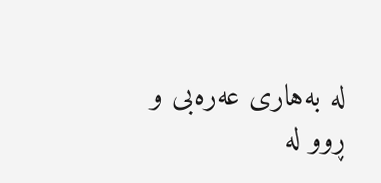له‌ به‌هاری عه‌ره‌بی و ڕوو له‌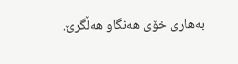به‌هاری خۆی هه‌نگاو هه‌ڵگرێ.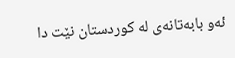ئه‌و بابه‌تانه‌ی له‌ کوردستان نێت دا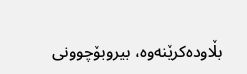بڵاوده‌کرێنه‌وه‌، بیروبۆچوونی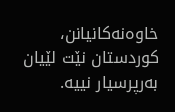خاوه‌نه‌کانیانن، کوردستان نێت لێیان به‌رپرسیار نییه‌.